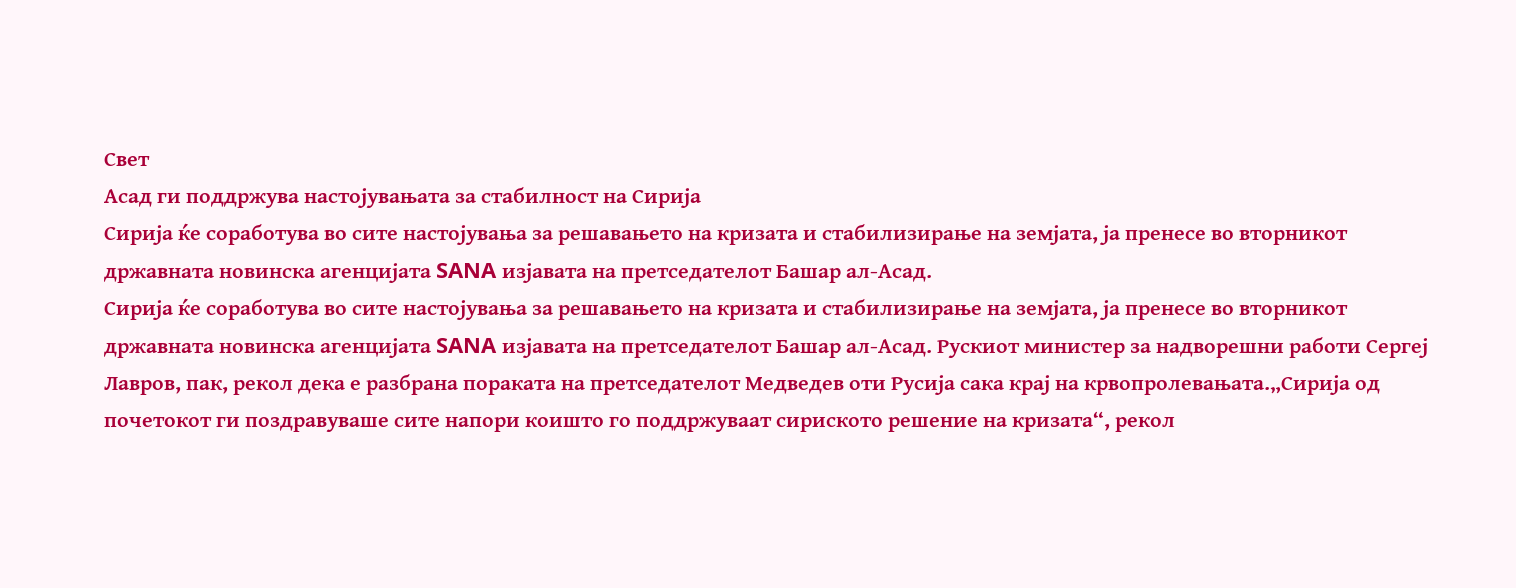Свет
Асад ги поддржува настојувањата за стабилност на Сирија
Сирија ќе соработува во сите настојувања за решавањето на кризата и стабилизирање на земјата, ја пренесе во вторникот државната новинска агенцијата SANA изјавата на претседателот Башар ал-Асад.
Сирија ќе соработува во сите настојувања за решавањето на кризата и стабилизирање на земјата, ја пренесе во вторникот државната новинска агенцијата SANA изјавата на претседателот Башар ал-Асад. Рускиот министер за надворешни работи Сергеј Лавров, пак, рекол дека е разбрана пораката на претседателот Медведев оти Русија сака крај на крвопролевањата.„Сирија од почетокот ги поздравуваше сите напори коишто го поддржуваат сириското решение на кризата“, рекол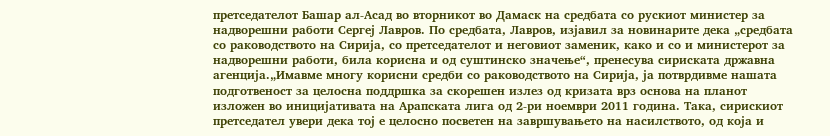претседателот Башар ал-Асад во вторникот во Дамаск на средбата со рускиот министер за надворешни работи Сергеј Лавров. По средбата, Лавров, изјавил за новинарите дека „средбата со раководството на Сирија, со претседателот и неговиот заменик, како и со и министерот за надворешни работи, била корисна и од суштинско значење“, пренесува сириската државна агенција.„Имавме многу корисни средби со раководството на Сирија, ја потврдивме нашата подготвеност за целосна поддршка за скорешен излез од кризата врз основа на планот изложен во иницијативата на Арапската лига од 2-ри ноември 2011 година. Така, сирискиот претседател увери дека тој е целосно посветен на завршувањето на насилството, од која и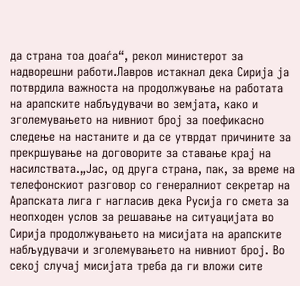да страна тоа доаѓа“, рекол министерот за надворешни работи.Лавров истакнал дека Сирија ја потврдила важноста на продолжување на работата на арапските набљудувачи во земјата, како и зголемувањето на нивниот број за поефикасно следење на настаните и да се утврдат причините за прекршување на договорите за ставање крај на насилствата.„Јас, од друга страна, пак, за време на телефонскиот разговор со генералниот секретар на Арапската лига г нагласив дека Русија го смета за неопходен услов за решавање на ситуацијата во Сирија продолжувањето на мисијата на арапските набљудувачи и зголемувањето на нивниот број. Во секој случај мисијата треба да ги вложи сите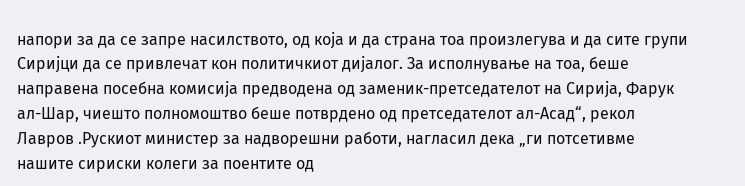напори за да се запре насилството, од која и да страна тоа произлегува и да сите групи Сиријци да се привлечат кон политичкиот дијалог. За исполнување на тоа, беше направена посебна комисија предводена од заменик-претседателот на Сирија, Фарук ал-Шар, чиешто полномоштво беше потврдено од претседателот ал-Асад“, рекол Лавров .Рускиот министер за надворешни работи, нагласил дека „ги потсетивме нашите сириски колеги за поентите од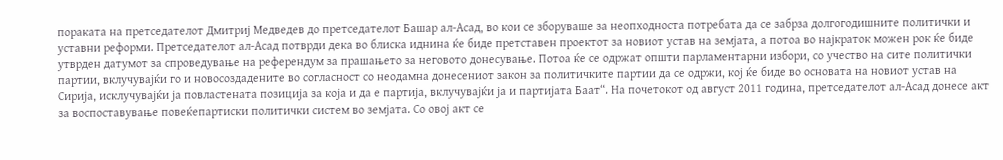пораката на претседателот Дмитриј Медведев до претседателот Башар ал-Асад, во кои се зборуваше за неопходноста потребата да се забрза долгогодишните политички и уставни реформи. Претседателот ал-Асад потврди дека во блиска иднина ќе биде претставен проектот за новиот устав на земјата, а потоа во најкраток можен рок ќе биде утврден датумот за спроведување на референдум за прашањето за неговото донесување. Потоа ќе се одржат општи парламентарни избори, со учество на сите политички партии, вклучувајќи го и новосоздадените во согласност со неодамна донесениот закон за политичките партии да се одржи, кој ќе биде во основата на новиот устав на Сирија, исклучувајќи ја повластената позиција за која и да е партија, вклучувајќи ја и партијата Баат“. На почетокот од август 2011 година, претседателот ал-Асад донесе акт за воспоставување повеќепартиски политички систем во земјата. Со овој акт се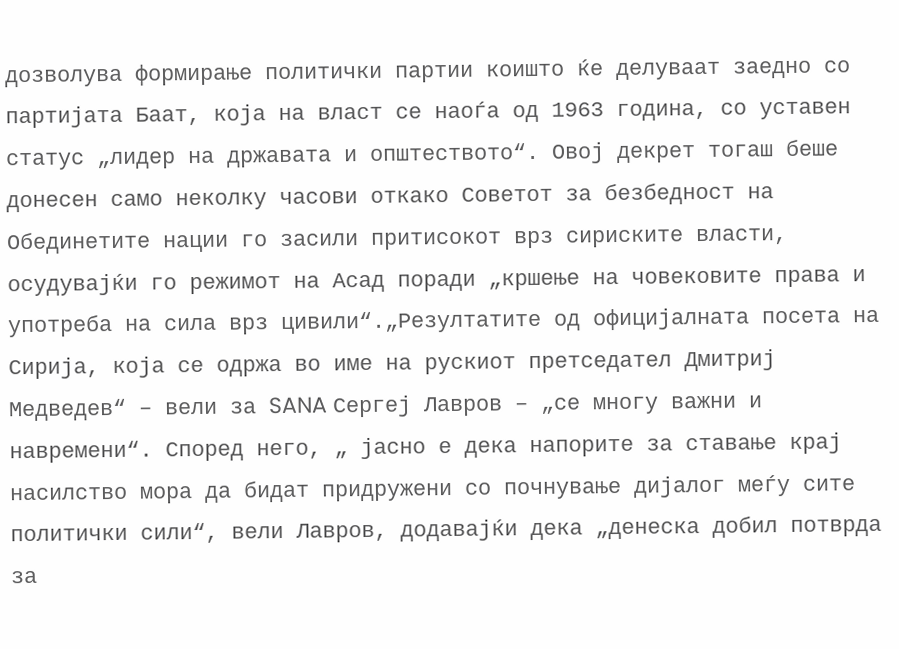дозволува формирање политички партии коишто ќе делуваат заедно со партијата Баат, која на власт се наоѓа од 1963 година, со уставен статус „лидер на државата и општеството“. Овој декрет тогаш беше донесен само неколку часови откако Советот за безбедност на Обединетите нации го засили притисокот врз сириските власти, осудувајќи го режимот на Асад поради „кршење на човековите права и употреба на сила врз цивили“.„Резултатите од официјалната посета на Сирија, која се одржа во име на рускиот претседател Дмитриј Медведев“ – вели за SANA Сергеј Лавров – „се многу важни и навремени“. Според него, „ јасно е дека напорите за ставање крај насилство мора да бидат придружени со почнување дијалог меѓу сите политички сили“, вели Лавров, додавајќи дека „денеска добил потврда за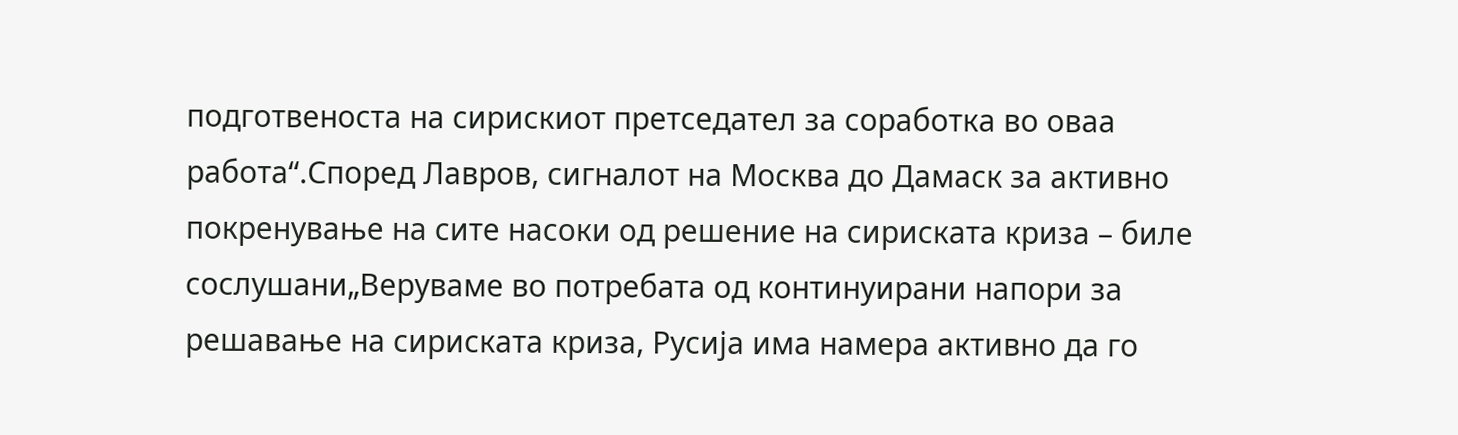подготвеноста на сирискиот претседател за соработка во оваа работа“.Според Лавров, сигналот на Москва до Дамаск за активно покренување на сите насоки од решение на сириската криза – биле сослушани„Веруваме во потребата од континуирани напори за решавање на сириската криза, Русија има намера активно да го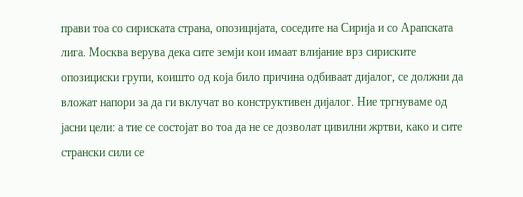прави тоа со сириската страна, опозицијата, соседите на Сирија и со Арапската лига. Москва верува дека сите земји кои имаат влијание врз сириските опозициски групи, коишто од која било причина одбиваат дијалог, се должни да вложат напори за да ги вклучат во конструктивен дијалог. Ние тргнуваме од јасни цели: а тие се состојат во тоа да не се дозволат цивилни жртви, како и сите странски сили се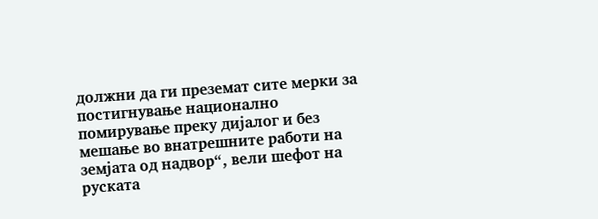должни да ги преземат сите мерки за постигнување национално помирување преку дијалог и без мешање во внатрешните работи на земјата од надвор“, вели шефот на руската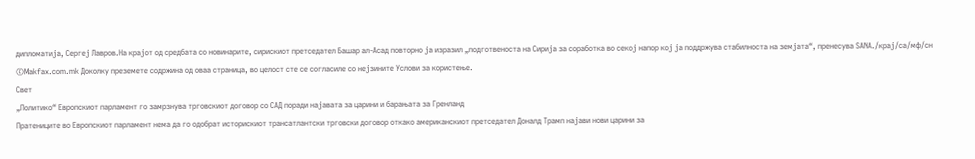дипломатија, Сергеј Лавров.На крајот од средбата со новинарите, сирискиот претседател Башар ал-Асад повторно ја изразил „подготвеноста на Сирија за соработка во секој напор кој ја поддржува стабилноста на земјата“, пренесува SANA./крај/са/мф/сн
©Makfax.com.mk Доколку преземете содржина од оваа страница, во целост сте се согласиле со нејзините Услови за користење.
Свет
„Политико“ Европскиот парламент го замрзнува трговскиот договор со САД поради најавата за царини и барањата за Гренланд
Пратениците во Европскиот парламент нема да го одобрат историскиот трансатлантски трговски договор откако американскиот претседател Доналд Трамп најави нови царини за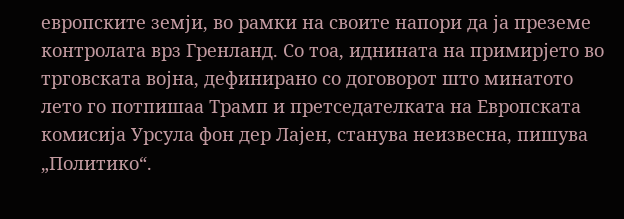европските земји, во рамки на своите напори да ја преземе контролата врз Гренланд. Со тоа, иднината на примирјето во трговската војна, дефинирано со договорот што минатото лето го потпишаа Трамп и претседателката на Европската комисија Урсула фон дер Лајен, станува неизвесна, пишува „Политико“.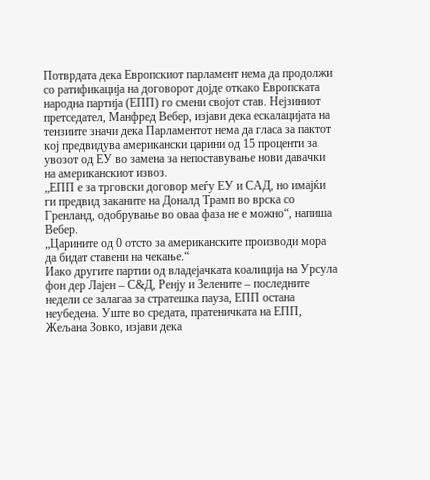Потврдата дека Европскиот парламент нема да продолжи со ратификација на договорот дојде откако Европската народна партија (ЕПП) го смени својот став. Нејзиниот претседател, Манфред Вебер, изјави дека ескалацијата на тензиите значи дека Парламентот нема да гласа за пактот кој предвидува американски царини од 15 проценти за увозот од ЕУ во замена за непоставување нови давачки на американскиот извоз.
„ЕПП е за трговски договор меѓу ЕУ и САД, но имајќи ги предвид заканите на Доналд Трамп во врска со Гренланд, одобрување во оваа фаза не е можно“, напиша Вебер.
„Царините од 0 отсто за американските производи мора да бидат ставени на чекање.“
Иако другите партии од владејачката коалиција на Урсула фон дер Лајен – С&Д, Ренју и Зелените – последните недели се залагаа за стратешка пауза, ЕПП остана неубедена. Уште во средата, пратеничката на ЕПП, Жељана Зовко, изјави дека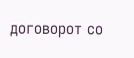договорот со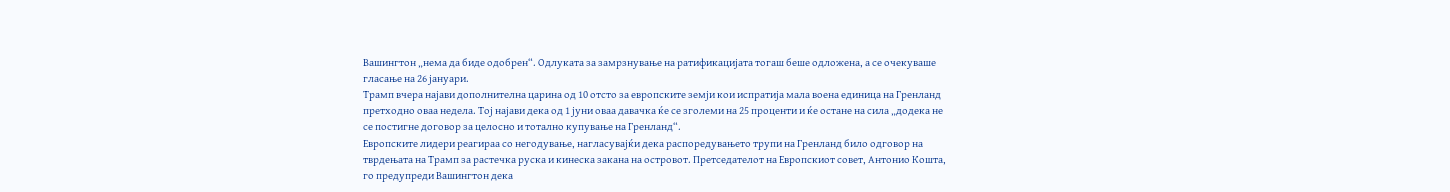Вашингтон „нема да биде одобрен“. Одлуката за замрзнување на ратификацијата тогаш беше одложена, а се очекуваше гласање на 26 јануари.
Трамп вчера најави дополнителна царина од 10 отсто за европските земји кои испратија мала воена единица на Гренланд претходно оваа недела. Тој најави дека од 1 јуни оваа давачка ќе се зголеми на 25 проценти и ќе остане на сила „додека не се постигне договор за целосно и тотално купување на Гренланд“.
Европските лидери реагираа со негодување, нагласувајќи дека распоредувањето трупи на Гренланд било одговор на тврдењата на Трамп за растечка руска и кинеска закана на островот. Претседателот на Европскиот совет, Антонио Кошта, го предупреди Вашингтон дека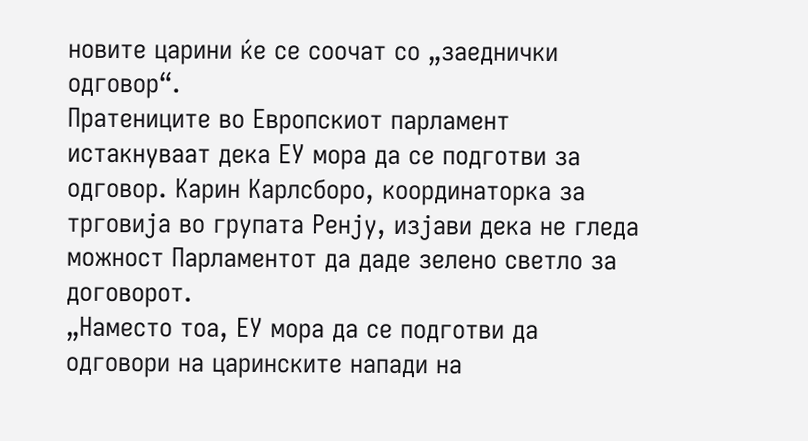новите царини ќе се соочат со „заеднички одговор“.
Пратениците во Европскиот парламент истакнуваат дека ЕУ мора да се подготви за одговор. Карин Карлсборо, координаторка за трговија во групата Ренју, изјави дека не гледа можност Парламентот да даде зелено светло за договорот.
„Наместо тоа, ЕУ мора да се подготви да одговори на царинските напади на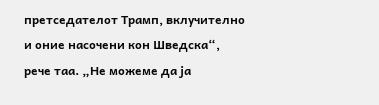претседателот Трамп, вклучително и оние насочени кон Шведска“, рече таа. „Не можеме да ја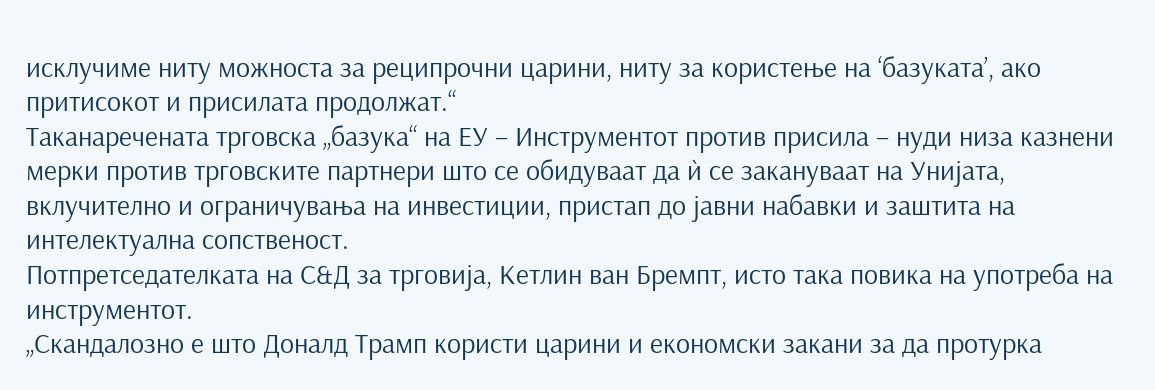исклучиме ниту можноста за реципрочни царини, ниту за користење на ‘базуката’, ако притисокот и присилата продолжат.“
Таканаречената трговска „базука“ на ЕУ – Инструментот против присила – нуди низа казнени мерки против трговските партнери што се обидуваат да ѝ се закануваат на Унијата, вклучително и ограничувања на инвестиции, пристап до јавни набавки и заштита на интелектуална сопственост.
Потпретседателката на С&Д за трговија, Кетлин ван Бремпт, исто така повика на употреба на инструментот.
„Скандалозно е што Доналд Трамп користи царини и економски закани за да протурка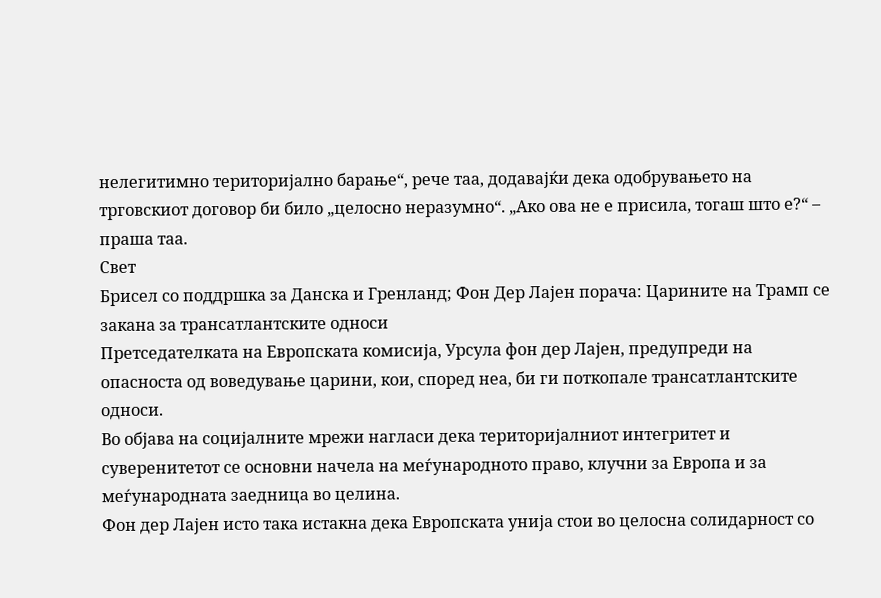нелегитимно територијално барање“, рече таа, додавајќи дека одобрувањето на трговскиот договор би било „целосно неразумно“. „Ако ова не е присила, тогаш што е?“ – праша таа.
Свет
Брисел со поддршка за Данска и Гренланд; Фон Дер Лајен порача: Царините на Трамп се закана за трансатлантските односи
Претседателката на Европската комисија, Урсула фон дер Лајен, предупреди на опасноста од воведување царини, кои, според неа, би ги поткопале трансатлантските односи.
Во објава на социјалните мрежи нагласи дека територијалниот интегритет и суверенитетот се основни начела на меѓународното право, клучни за Европа и за меѓународната заедница во целина.
Фон дер Лајен исто така истакна дека Европската унија стои во целосна солидарност со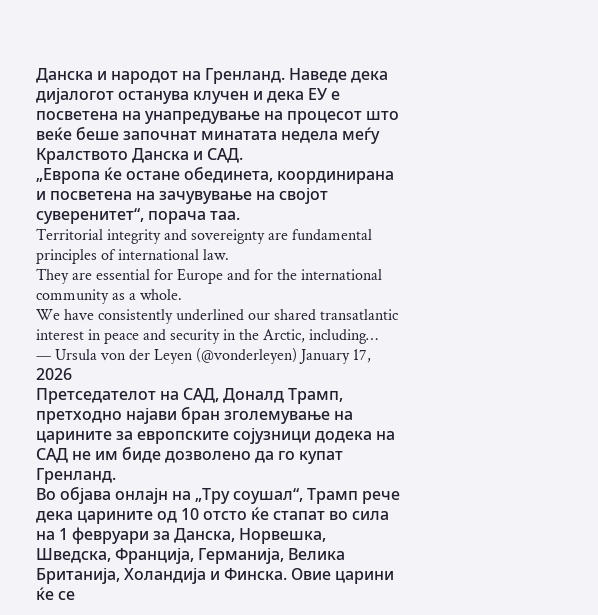Данска и народот на Гренланд. Наведе дека дијалогот останува клучен и дека ЕУ е посветена на унапредување на процесот што веќе беше започнат минатата недела меѓу Кралството Данска и САД.
„Европа ќе остане обединета, координирана и посветена на зачувување на својот суверенитет“, порача таа.
Territorial integrity and sovereignty are fundamental principles of international law.
They are essential for Europe and for the international community as a whole.
We have consistently underlined our shared transatlantic interest in peace and security in the Arctic, including…
— Ursula von der Leyen (@vonderleyen) January 17, 2026
Претседателот на САД, Доналд Трамп, претходно најави бран зголемување на царините за европските сојузници додека на САД не им биде дозволено да го купат Гренланд.
Во објава онлајн на „Тру соушал“, Трамп рече дека царините од 10 отсто ќе стапат во сила на 1 февруари за Данска, Норвешка, Шведска, Франција, Германија, Велика Британија, Холандија и Финска. Овие царини ќе се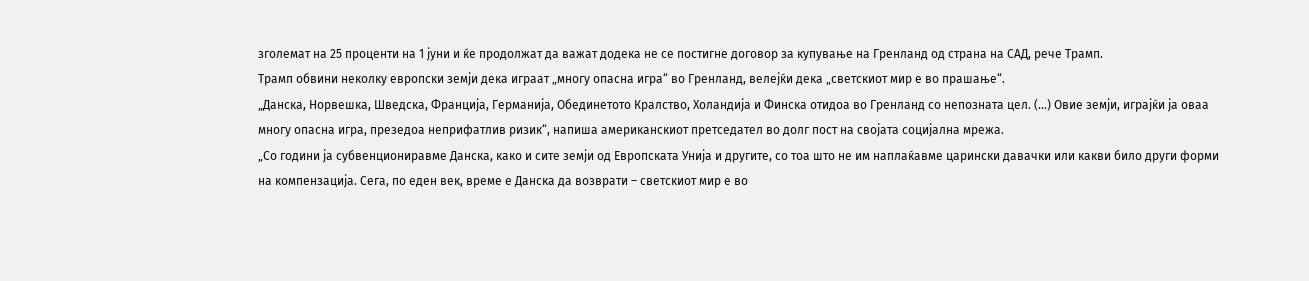зголемат на 25 проценти на 1 јуни и ќе продолжат да важат додека не се постигне договор за купување на Гренланд од страна на САД, рече Трамп.
Трамп обвини неколку европски земји дека играат „многу опасна игра“ во Гренланд, велејќи дека „светскиот мир е во прашање“.
„Данска, Норвешка, Шведска, Франција, Германија, Обединетото Кралство, Холандија и Финска отидоа во Гренланд со непозната цел. (…) Овие земји, играјќи ја оваа многу опасна игра, презедоа неприфатлив ризик“, напиша американскиот претседател во долг пост на својата социјална мрежа.
„Со години ја субвенциониравме Данска, како и сите земји од Европската Унија и другите, со тоа што не им наплаќавме царински давачки или какви било други форми на компензација. Сега, по еден век, време е Данска да возврати – светскиот мир е во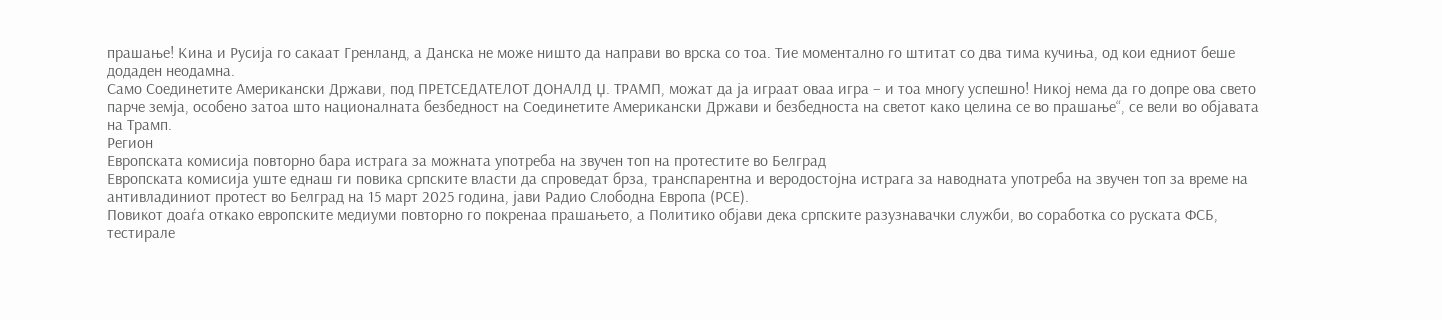прашање! Кина и Русија го сакаат Гренланд, а Данска не може ништо да направи во врска со тоа. Тие моментално го штитат со два тима кучиња, од кои едниот беше додаден неодамна.
Само Соединетите Американски Држави, под ПРЕТСЕДАТЕЛОТ ДОНАЛД Џ. ТРАМП, можат да ја играат оваа игра – и тоа многу успешно! Никој нема да го допре ова свето парче земја, особено затоа што националната безбедност на Соединетите Американски Држави и безбедноста на светот како целина се во прашање“, се вели во објавата на Трамп.
Регион
Европската комисија повторно бара истрага за можната употреба на звучен топ на протестите во Белград
Европската комисија уште еднаш ги повика српските власти да спроведат брза, транспарентна и веродостојна истрага за наводната употреба на звучен топ за време на антивладиниот протест во Белград на 15 март 2025 година, јави Радио Слободна Европа (РСЕ).
Повикот доаѓа откако европските медиуми повторно го покренаа прашањето, а Политико објави дека српските разузнавачки служби, во соработка со руската ФСБ, тестирале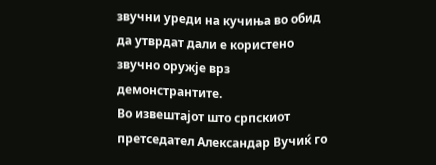звучни уреди на кучиња во обид да утврдат дали е користено звучно оружје врз демонстрантите.
Во извештајот што српскиот претседател Александар Вучиќ го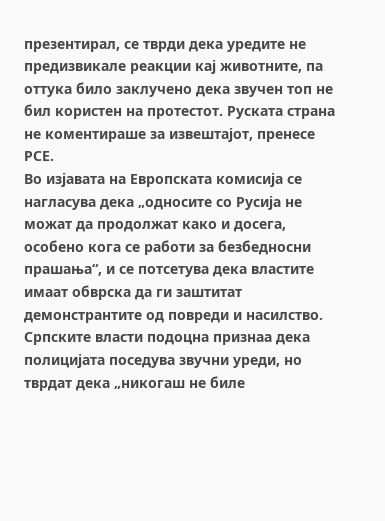презентирал, се тврди дека уредите не предизвикале реакции кај животните, па оттука било заклучено дека звучен топ не бил користен на протестот. Руската страна не коментираше за извештајот, пренесе РСЕ.
Во изјавата на Европската комисија се нагласува дека „односите со Русија не можат да продолжат како и досега, особено кога се работи за безбедносни прашања“, и се потсетува дека властите имаат обврска да ги заштитат демонстрантите од повреди и насилство.
Српските власти подоцна признаа дека полицијата поседува звучни уреди, но тврдат дека „никогаш не биле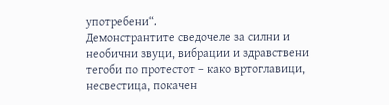употребени“.
Демонстрантите сведочеле за силни и необични звуци, вибрации и здравствени тегоби по протестот – како вртоглавици, несвестица, покачен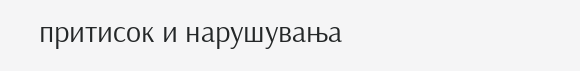притисок и нарушувања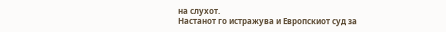на слухот.
Настанот го истражува и Европскиот суд за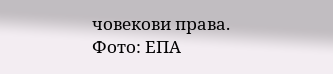човекови права.
Фото: ЕПА